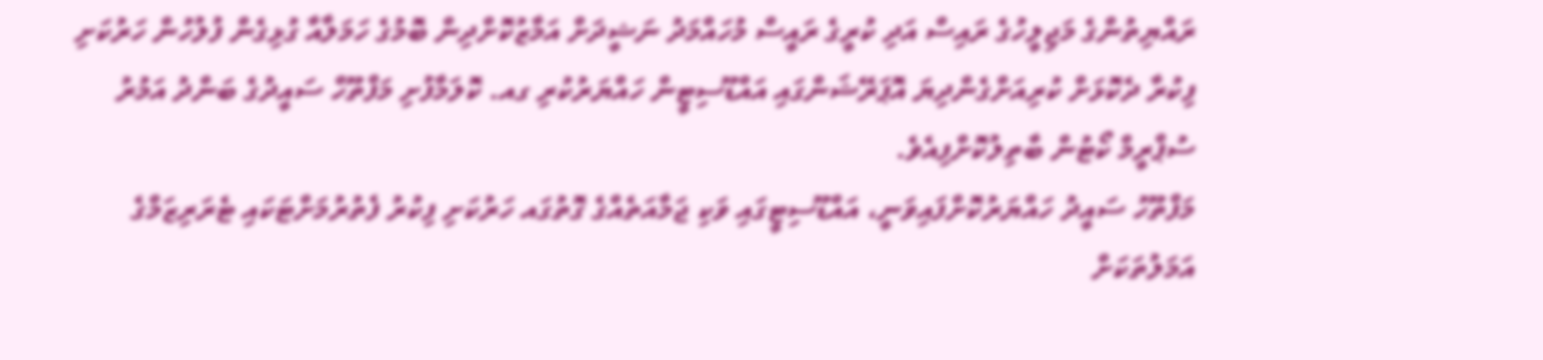ރައްޔިތުންގެ މަޖިލީހުގެ ރައިސް އަދި ކުރީގެ ރައީސް މުހައްމަދު ނަޝީދަށް އަމާޒުކޮށްދިން ބޮމުގެ ހަމަލާއާ ގުޅިގެން ފުލުހުން ހަރުކަށި ފިކުރާ ދެކޮޅަށް ކުރިއަށްގެންދިޔަ އޮޕަރޭޝަންގައި އައްޑޫސިޓީން ހައްޔަރުކުރި ގއ. ކޮލަމާފުށި މަފްތޫހް ސައީދުގެ ބަންދު އަމުރު ސުޕްރީމް ކޯޓުން ބާތިލުކޮށްފިއެވެ.
މަފްތޫހު ސައީދު ހައްޔަރުކޮށްފައިވަނީ، އައްޑޫސިޓީގައި ވަކި ޖަމާއަތެއްގެ ގޮތުގައ ހަރުކަށި ފިކުރު ފެތުރުމަށްޓަކައި ޓެރަރިޒަމްގެ އަމަލުތަކަށް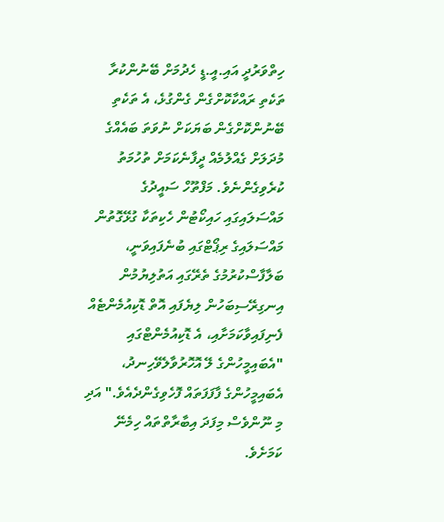ހިތްވަރުދީ އައި.އީ.ޑީ ހެދުމަށް ބޭނުންކުރާ ތަކެތި ރައްކާކޮށްގެން ގެންގުޅެ، އެ ތަކެތި ބޭނުންކޮށްގެން ބަޔަކަށް ނުވަތަ ބައެއްގެ މުދަލަށް ގެއްލުމެއް ދީފާނެކަމަށް ތުހުމަތު ކުރެވިގެންނެވެ. މަފްތޫހް ސައީދުގެ މައްސަލައިގައި ހައިކޯޓުން ހެކިތަކާ ގުޅޭގޮތުން މައްސަލައިގެ ރިޕޯޓްގައި ބުނެފައިވަނީ، ބަލާފާސްކުރުމުގެ ތެރޭގައި އަތުލިޔުމުން އިނގިރޭސިބަހުން ލިޔެފައި އޮތް ޑޮކިއުމެންޓެއް ފެނިފައިވާކަމަށާއި، އެ ޑޮކިއުމެންޓްގައި "އެބައިމީހުންގެ ލޭ އޮހޮރުވާލެވޭހިނދު، އެބައިމީހުންގެ ފާފަފަތައް ފޮހެވިގެންދެއެވެ." އަދި މި ނޫންވެސް މިފަދަ އިބާރާތްތައް ހިމެނޭ ކަމަށެވެ.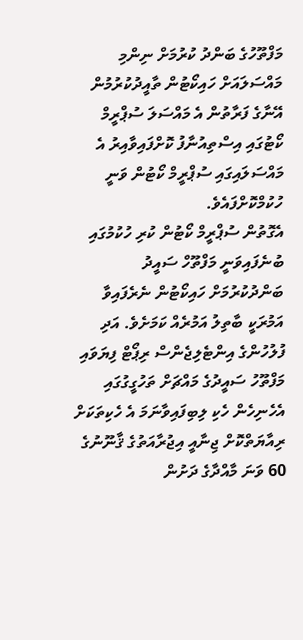މަފްތޫހުގެ ބަންދު ކުރުމަށް ނިންމި މައްސަލައަށް ހައިކޯޓުން ތާއީދުކުރުމުން އޭނާގެ ފަރާތުން އެ މައްސަލަ ސުޕްރީމް ކޯޓުގައި އިސްތިއުނާފު ކޮށްފައިވާއިރު އެ މައްސަލައިގައި ސުޕްރީމް ކޯޓުން ވަނީ ހުކުމްކޮށްފައެވެ.
އެގޮތުން ސުޕްރީމް ކޯޓުން ކުރި ހުކުމުގައި ބުނެފައިވަނީ މަފްތޫހް ސައީދު ބަންދުކުރުމަށް ހައިކޯޓުން ނެރެފައިވާ އަމުރަކީ ބާތިލު އަމުރެއް ކަމަށެވެ. އަދި ފުލުހުންގެ އިންޓެލިޖެންސް ރިޕޯޓް ފިޔަވައި މަފްތޫހު ސައީދުގެ މައްޗަށް ތަހުގީގުގައި އެހެނިހެން ހެކި ލިބިފައިވާނަމަ އެ ހެކިތަކަށް ރިއާޔަތްކޮށް ޖިނާއީ އިޖުރާއަތުގެ ޤާނޫނުގެ 60 ވަނަ މާއްދާގެ ދަށުން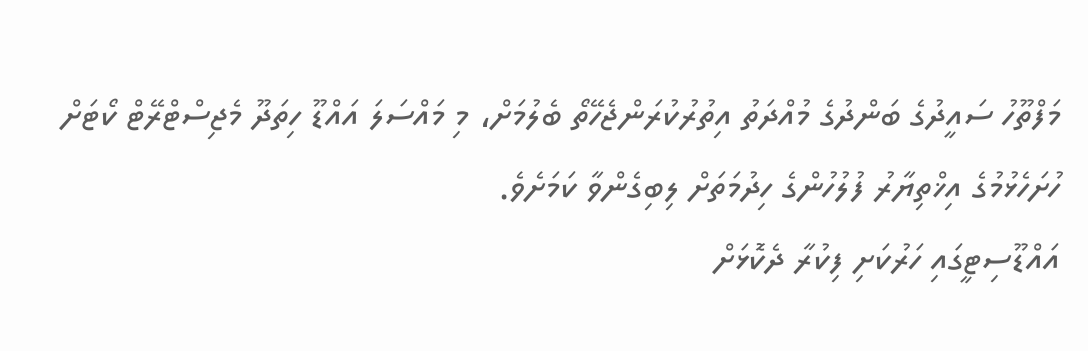މަފްތޫހު ސައީދުގެ ބަންދުގެ މުއްދަތު އިތުރުކުރަންޖެހޭތޯ ބެލުމަށް، މި މައްސަލަ އައްޑޫ ހިތަދޫ މެޖިސްޓްރޭޓް ކޯޓަށް ހުށަހެޅުމުގެ އިޚްތިޔާރު ފުލުހުންގެ ހިދުމަތަށް ލިބިގެންވާ ކަމަށެވެ.
އައްޑޫސިޓީގައި ހަރުކަށި ފިކުރާ ދެކޮޅަށް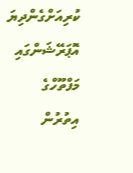ކުރިއަށްގެންދިޔަ އޮޕަރޭޝަންގައި މަފްތޫހްގެ އިތުރުން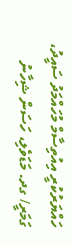ހައްޔަރުކުރީ އިއުތިސާމް މުހައްމަދު ސައީދު، ގަމަރީ/ ގދ. މަޑަވެލި، ހަސަން ޝިހާނު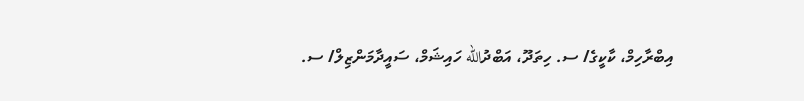އިބްރާހިމް، ކާކީގެ/ ސ. ހިތަދޫ، އަބްދުالله ހައިޝަމް، ސައީދާމަންޒިލް/ ސ.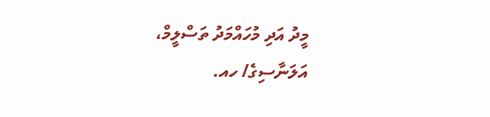މީދު އަދި މުހައްމަދު ތަސްލީމް، އަލަނާސިގެ/ ހއ.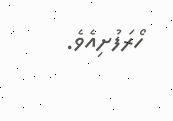ހޯރަފުށިއެވެ.